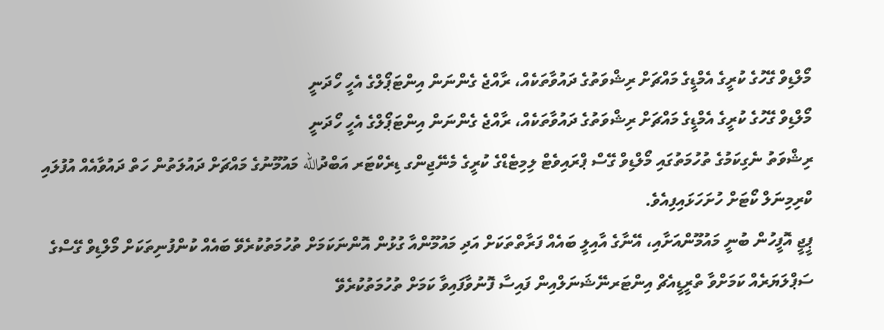މޯލްޑިވް ގޭހުގެ ކުރީގެ އެމްޑީގެ މައްޗަށް ރިޝްވަތުގެ ދައުވާތަކެއް، ރާއްޖެ ގެންނަން އިންޓަޕޯލްގެ އެހީ ހޯދަނީ
މޯލްޑިވް ގޭހުގެ ކުރީގެ އެމްޑީގެ މައްޗަށް ރިޝްވަތުގެ ދައުވާތަކެއް، ރާއްޖެ ގެންނަން އިންޓަޕޯލްގެ އެހީ ހޯދަނީ
ރިޝްވަތު ނެގިކަމުގެ ތުހުމަތުގައި މޯލްޑިވް ގޭސް ޕްރައިވެޓް ލިމިޓެޑްގެ ކުރީގެ މެނޭޖިންގ ޑިރެކްޓަރ އަބްދުالله މައުމޫނުގެ މައްޗަށް ދައުލަތުން ހަތް ދައުވާއެއް އުފުލައި ކްރިމިނަލް ކޯޓަށް ހުށަހަޅައިފިއެވެ.
ޕީޖީ އޮފީހުން ބުނީ މައުމޫންއަށާއި، އޭނާގެ އާއިލީ ބައެއް ފަރާތްތަކަށް އަދި މައުމޫންއާ ގުޅުން އޮންނަކަމަށް ތުހުމަތުކުރެވޭ ބައެއް ކުންފުނިތަކަށް މޯލްޑިވް ގޭސްގެ ސަޕްލަޔަރެއް ކަމަށްވާ ތްރީޑީއެޗް އިންޓަރނޭޝަނަލްއިން ފައިސާ ފޮނުވާފައިވާ ކަމަށް ތުހުމަތުކުރެވޭ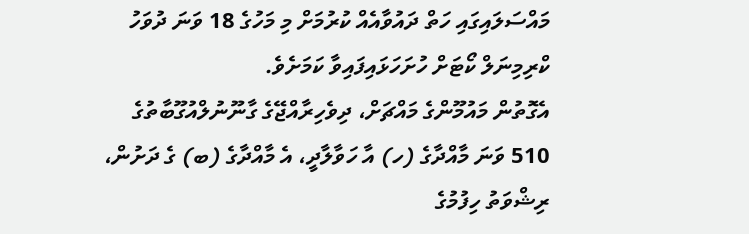މައްސަލައިގައި ހަތް ދައުވާއެއް ކުރުމަށް މި މަހުގެ 18 ވަނަ ދުވަހު ކްރިމިނަލް ކޯޓަށް ހުށަހަޅައިފައިވާ ކަމަށެވެ.
އެގޮތުން މައުމޫންގެ މައްޗަށް، ދިވެހިރާއްޖޭގެ ގާނޫނުލްއުގޫބާތުގެ 510 ވަނަ މާއްދާގެ (ހ) އާ ހަވާލާދީ، އެ މާއްދާގެ (ބ) ގެ ދަށުން، ރިޝްވަތު ހިފުމުގެ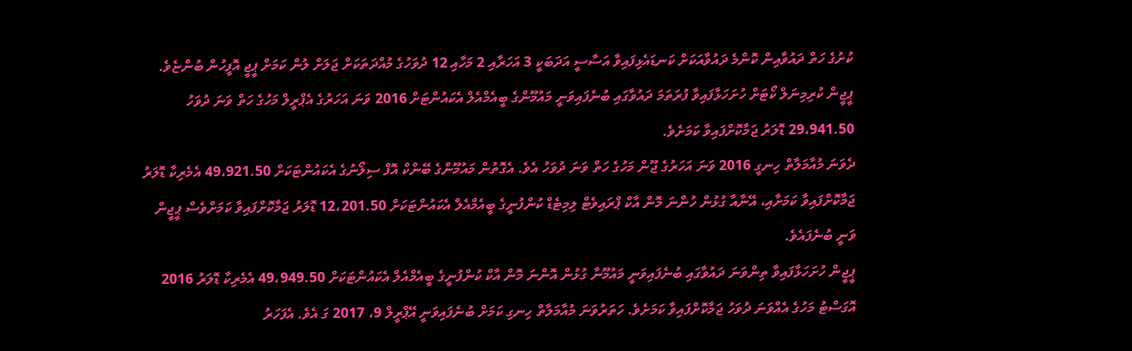ކުށުގެ ހަތް ދައުވާއިން ކޮންމެ ދައުވާއަކަށް ކަނޑައެޅިފައިވާ އަސާސީ އަދަބަކީ 3 އަހަރާއި 2 މަހާއި 12 ދުވަހުގެ މުއްދަތަކަށް ޖަލަށް ލުން ކަމަށް ޕީޖީ އޮފީހުން ބުންޏެވެ.
ޕީޖީން ކުރިމިނަލް ކޯޓަށް ހުށަހަޅާފައިވާ ފުރަތަމަ ދައުވާގައި ބުނެފައިވަނީ މައުމޫންގެ ބީއެމްއެލް އެކައުންޓަށް 2016 ވަނަ އަހަރުގެ އެޕްރީލް މަހުގެ ހަތް ވަނަ ދުވަހު 29،941.50 ޑޮލަރު ޖަމާކޮށްފައިވާ ކަމަށެވެ.
ދެވަނަ މުއާމަލާތް ހިނގީ 2016 ވަނަ އަހަރުގެ ޖޫން މަހުގެ ހަތް ވަނަ ދުވަހު އެވެ. އެގޮތުން މައުމޫންގެ ބޭންކް އޮފް ސިލޯނުގެ އެކައުންޓަކަށް 49،921.50 އެމެރިކާ ޑޮލަރު ޖަމާކޮށްފައިވާ ކަމަށާއި، އޭނާއާ ގުޅުން ހުންނަ މޮން އާކް ޕްރައިވެޓް ލިމިޓެޑް ކުންފުނީގެ ބީއެމްއެލް އެކައުންޓަކަށް 12،201.50 ޑޮލަރު ޖަމާކޮށްފައިވާ ކަމަށްވެސް ޕީޖީން ވަނީ ބުނެފައެވެ.
ޕީޖީން ހުށަހަޅާފައިވާ ތިންވަނަ ދައުވާގައި ބުނެފައިވަނީ މައުމޫނާ ގުޅުން އޮންނަ މޮން އާކް ކުންފުނީގެ ބީއެމްއެލް އެކައުންޓަކަށް 49،949.50 އެމެރިކާ ޑޮލަރު 2016 އޮގަސްޓު މަހުގެ އެއްވަނަ ދުވަހު ޖަމާކޮށްފައިވާ ކަމަށެވެ. ހަތަރުވަނަ މުއާމަލާތް ހިނގި ކަމަށް ބުނެފައިވަނީ އޭޕްރީލް 9، 2017 ގަ އެވެ. އެފަހަރު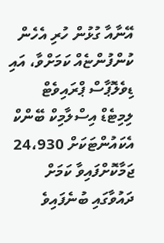އޭނާއާ ގުޅުން ހުރި އެހެން ކުންފުންޏެއް ކަމަށްވާ، އައި ޑިވެލޮޕާސް ޕްރައިވެޓް ލިމިޓެޑް އިސްލާމިކް ބޭންކް އެކައުންޓަކަށް 24،930 ޖަމާކޮށްފައިވާ ކަމަށް ދައުވާގައި ބުނެފައިވެ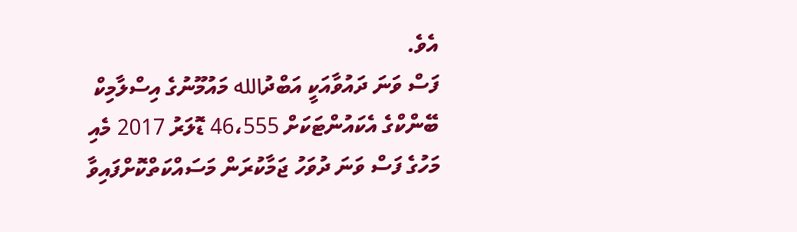އެވެ.
ފަސް ވަނަ ދައުވާއަކީ އަބްދުالله މައުމޫނުގެ އިސްލާމިކް ބޭންކްގެ އެކައުންޓަކަށް 46،555 ޑޮލަރު 2017 މެއި މަހުގެ ފަސް ވަނަ ދުވަހު ޖަމާކުރަން މަސައްކަތްކޮށްފައިވާ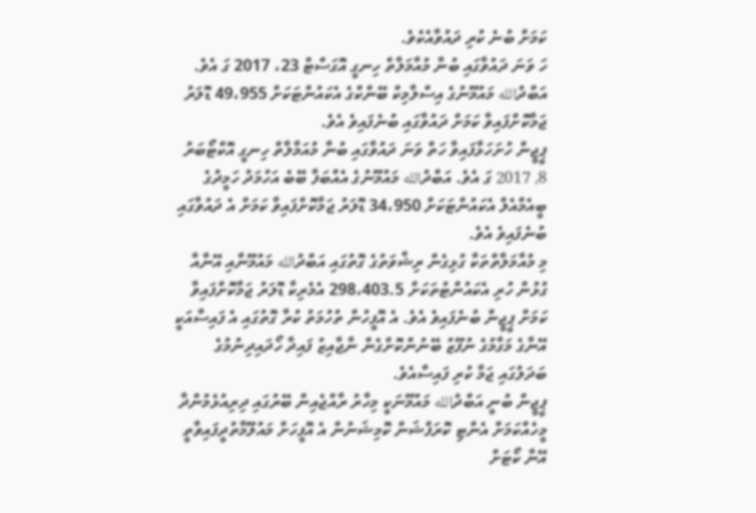ކަމަށް ބުނެ ކުރި ދައުވާއެކެވެ.
ހަ ވަނަ ދައުވާގައި ބުނާ މުއާމަލާތް ހިނގީ އޮގަސްޓް 23، 2017 ގަ އެވެ. އަބްދުالله މައުމޫނުގެ އިސްލާމިކް ބޭންކްގެ އެކައުންޓަކަށް 49،955 ޑޮލަރު ޖަމާކޮށްފައިވާ ކަމަށް ދައުވާގައި ބުނެފައިވެ އެވެ.
ޕީޖީން ހުށަހަޅާފައިވާ ހަތް ވަނަ ދައުވާގައި ބުނާ މުއަމާލާތް ހިނގީ އޮކްޓޯބަރު 8، 2017 ގަ އެވެ. އަބްދުالله މައުމޫނުގެ އެއްބަފާ ބޭބެ އަހުމަދު ހަމީދުގެ ބީއެމްއެލް އެކައުންޓަކަށް 34،950 ޑޮލަރު ޖަމާކޮށްފައިވާ ކަމަށް އެ ދައުވާގައި ބުނެފައިވެ އެވެ.
މި މުއާމަލާތްތަކާ ގުޅިގެން ރިޝްވަތުގެ ގޮތުގައި އަބްދުالله މައުމޫނާއި އޭނާއާ ގުޅުން ހުރި އެކައުންޓުތަކަށް 298،403.5 އެމެރިކާ ޑޮލަރު ޖަމާކޮށްފައިވާ ކަމަށް ޕީޖީން ބުނެފައިވެ އެވެ. އެ އޮފީހުން ތުހުމަތު ކުރާ ގޮތުގައި އެ ފައިސާއަކީ އޭނާގެ މަގާމުގެ ނުފޫޒު ބޭނުންކޮށްގެން ނާޖާއިޒު ފައިދާ ހޯދައިދިނުމުގެ ބަދަލުގައި ޖަމާ ކުރި ފައިސާއެވެ.
ޕީޖީން ބުނީ އަބްދުالله މައުމޫނަކީ މިހާރު ރާއްޖެއިން ބޭރުގައި ދިރިއުޅެމުންދާ މީހެއްކަމަށް އެންޓި ކޮރަފްޝަން ކޮމިޝަނުން އެ އޮފީހަށް މައުލޫމާތުދީފައިވާތީ އޭނާ ކޯޓަށް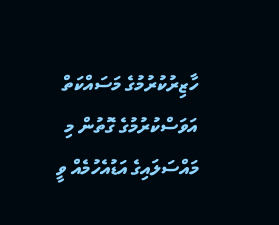ހާޒިރުކުރުމުގެ މަސައްކަތް އަވަސްކުރުމުގެ ގޮތުން މި މައްސަލައިގެ އަޑުއެހުމެއް ވީ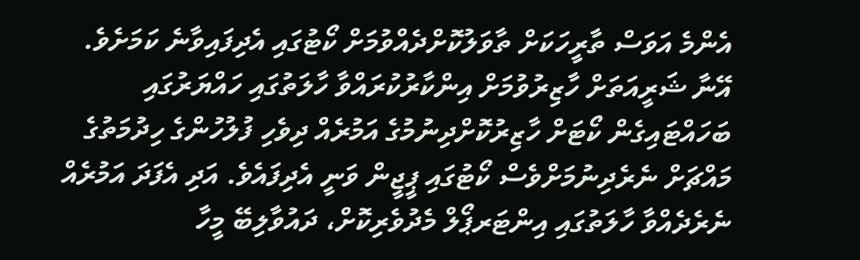އެންމެ އަވަސް ތާރީހަކަށް ތާވަލުކޮށްދެއްވުމަށް ކޯޓުގައި އެދިފައިވާނެ ކަމަށެވެ.
އޭނާ ޝަރީއަތަށް ހާޒިރުވުމަށް އިންކާރުކުރައްވާ ހާލަތުގައި ހައްޔަރުގައި ބަހައްޓައިގެން ކޯޓަށް ހާޒިރުކޮށްދިނުމުގެ އަމުރެއް ދިވެހި ފުލުހުންގެ ހިދުމަތުގެ މައްޗަށް ނެރެދިނުމަށްވެސް ކޯޓުގައި ޕީޖީން ވަނީ އެދިފައެވެ. އަދި އެފަދަ އަމުރެއް ނެރެދެއްވާ ހާލަތުގައި އިންޓަރޕޯލް މެދުވެރިކޮށް، ދައުވާލިބޭ މީހާ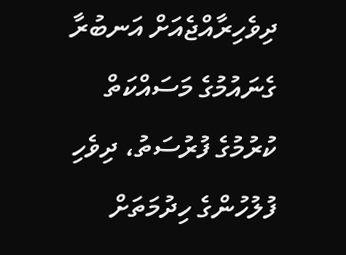ދިވެހިރާއްޖެއަށް އަނބުރާ ގެނައުމުގެ މަސައްކަތް ކުރުމުގެ ފުރުސަތު، ދިވެހި ފުލުހުންގެ ހިދުމަތަށް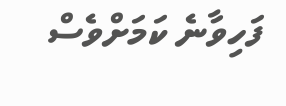ފަހިވާނެ ކަމަށްވެސް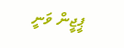ޕީޖީން ވަނީ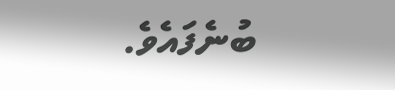ބުނެފައެވެ.